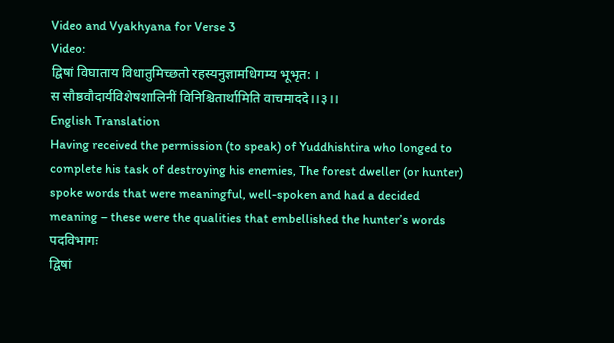Video and Vyakhyana for Verse 3
Video:
द्विषां विघाताय विधातुमिच्छतो रहस्यनुज्ञामधिगम्य भूभृत: ।
स सौष्ठवौदार्यविशेषशालिनीं विनिश्चितार्थामिति वाचमाददे।।३।।
English Translation
Having received the permission (to speak) of Yuddhishtira who longed to complete his task of destroying his enemies, The forest dweller (or hunter) spoke words that were meaningful, well-spoken and had a decided meaning – these were the qualities that embellished the hunter’s words
पदविभागः
द्विषां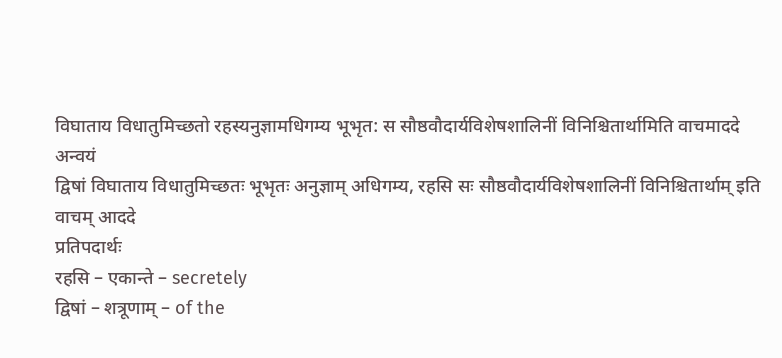विघाताय विधातुमिच्छतो रहस्यनुज्ञामधिगम्य भूभृत: स सौष्ठवौदार्यविशेषशालिनीं विनिश्चितार्थामिति वाचमाददे
अन्वयं
द्विषां विघाताय विधातुमिच्छतः भूभृतः अनुज्ञाम् अधिगम्य, रहसि सः सौष्ठवौदार्यविशेषशालिनीं विनिश्चितार्थाम् इति वाचम् आददे
प्रतिपदार्थः
रहसि – एकान्ते – secretely
द्विषां – शत्रूणाम् – of the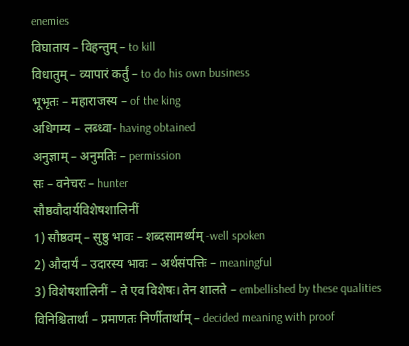enemies
विघाताय – विहन्तुम् – to kill
विधातुम् – व्यापारं कर्तुं – to do his own business
भूभृतः – महाराजस्य – of the king
अधिगम्य – लब्ध्वा- having obtained
अनुज्ञाम् – अनुमतिः – permission
सः – वनेचरः – hunter
सौष्ठवौदार्यविशेषशालिनीं
1) सौष्ठवम् – सुष्ठु भावः – शब्दसामर्थ्यम् -well spoken
2) औदार्यं – उदारस्य भावः – अर्थसंपत्तिः – meaningful
3) विशेषशालिनीं – ते एव विशेषः। तेन शालते – embellished by these qualities
विनिश्चितार्थां – प्रमाणतः निर्णीतार्थाम् – decided meaning with proof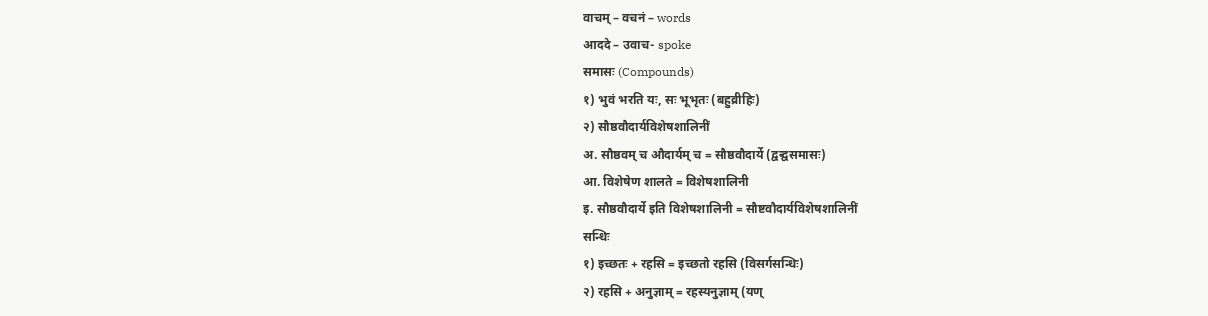वाचम् – वचनं – words
आददे – उवाच- spoke
समासः (Compounds)
१) भुवं भरति यः, सः भूभृतः (बहुव्रीहिः)
२) सौष्ठवौदार्यविशेषशालिनीं
अ. सौष्ठवम् च औदार्यम् च = सौष्ठवौदार्ये (द्वन्द्वसमासः)
आ. विशेषेण शालते = विशेषशालिनी
इ. सौष्ठवौदार्ये इति विशेषशालिनी = सौष्टवौदार्यविशेषशालिनीं
सन्धिः
१) इच्छतः + रहसि = इच्छतो रहसि (विसर्गसन्धिः)
२) रहसि + अनुज्ञाम् = रहस्यनुज्ञाम् (यण्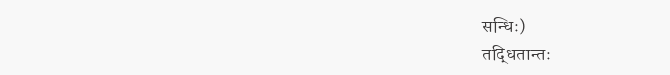सन्धिः)
तद्धितान्तः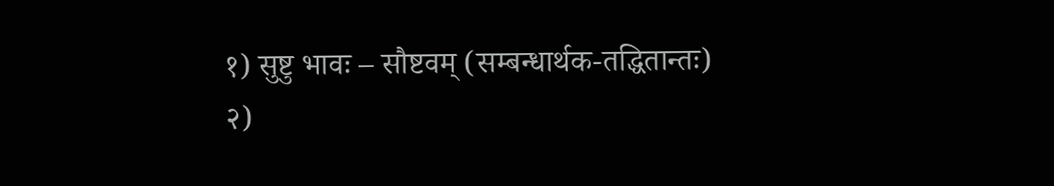१) सुष्टु भावः – सौष्टवम् (सम्बन्धार्थक-तद्धितान्तः)
२)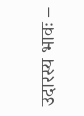उदारस्य भावः –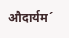औदार्यम´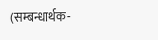(सम्बन्धार्थक-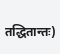तद्धितान्तः)